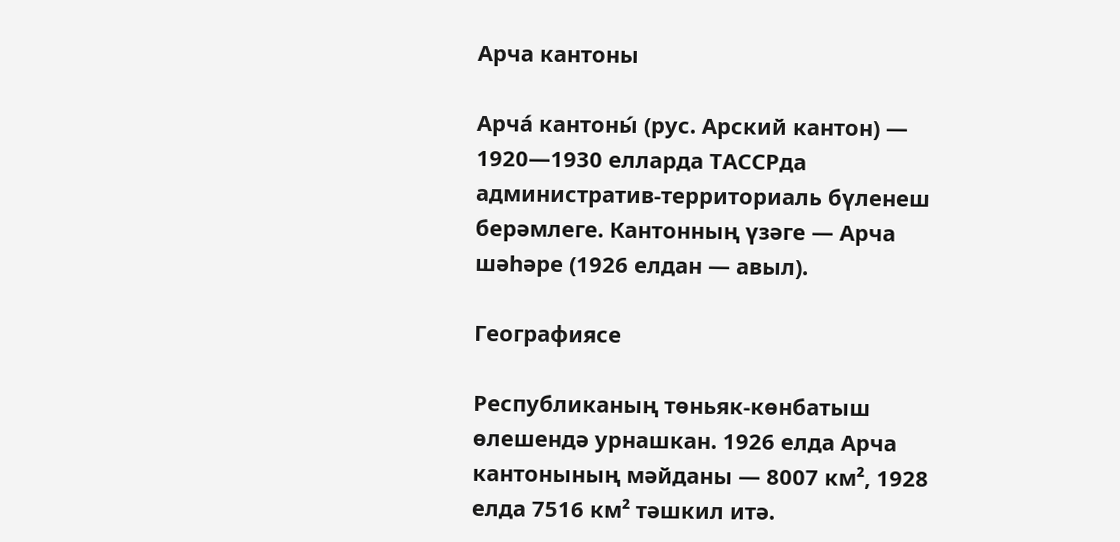Арча кантоны

Арча́ кантоны́ (рус. Арский кантон) — 1920—1930 елларда ТАССРда административ-территориаль бүленеш берәмлеге. Кантонның үзәге — Арча шәһәре (1926 елдан — авыл).

Географиясе

Республиканың төньяк-көнбатыш өлешендә урнашкан. 1926 елда Арча кантонының мәйданы — 8007 км², 1928 елда 7516 км² тәшкил итә.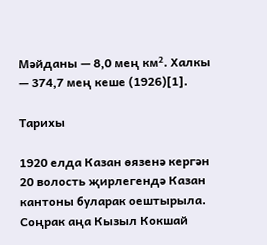Мәйданы — 8,0 мең км². Халкы — 374,7 мең кеше (1926)[1].

Тарихы

1920 елда Казан өязенә кергән 20 волость җирлегендә Казан кантоны буларак оештырыла. Соңрак аңа Кызыл Кокшай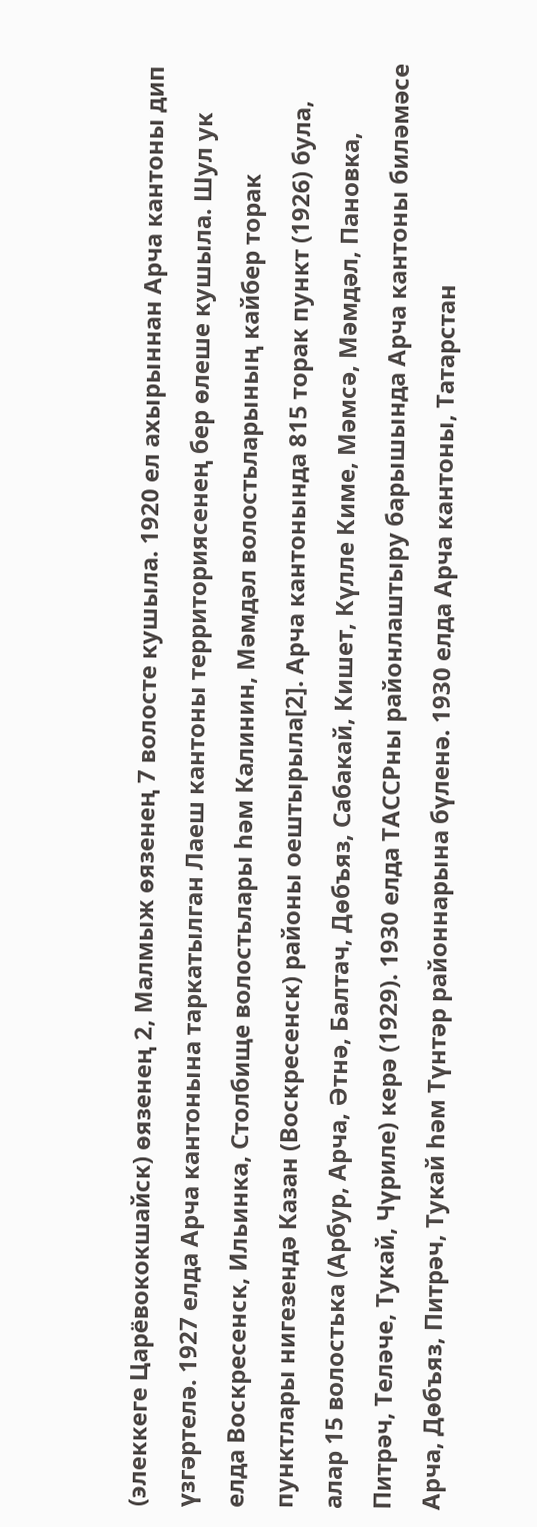(элеккеге Царёвококшайск) өязенең 2, Малмыж өязенең 7 волосте кушыла. 1920 ел ахырыннан Арча кантоны дип үзгәртелә. 1927 елда Арча кантонына таркатылган Лаеш кантоны территориясенең бер өлеше кушыла. Шул ук елда Воскресенск, Ильинка, Столбище волостьлары һәм Калинин, Мәмдәл волостьларының кайбер торак пунктлары нигезендә Казан (Воскресенск) районы оештырыла[2]. Арча кантонында 815 торак пункт (1926) була, алар 15 волостька (Арбур, Арча, Әтнә, Балтач, Дөбъяз, Сабакай, Кишет, Күлле Киме, Мәмсә, Мәмдәл, Пановка, Питрәч, Теләче, Тукай, Чүриле) керә (1929). 1930 елда ТАССРны районлаштыру барышында Арча кантоны биләмәсе Арча, Дөбъяз, Питрәч, Тукай һәм Түнтәр районнарына бүленә. 1930 елда Арча кантоны, Татарстан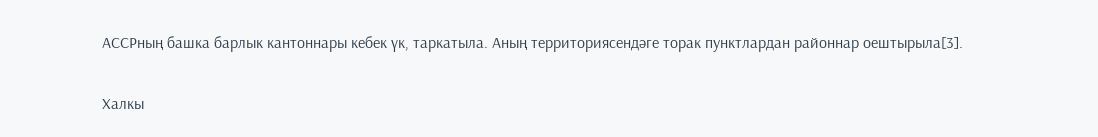АССРның башка барлык кантоннары кебек үк, таркатыла. Аның территориясендәге торак пунктлардан районнар оештырыла[3].

Халкы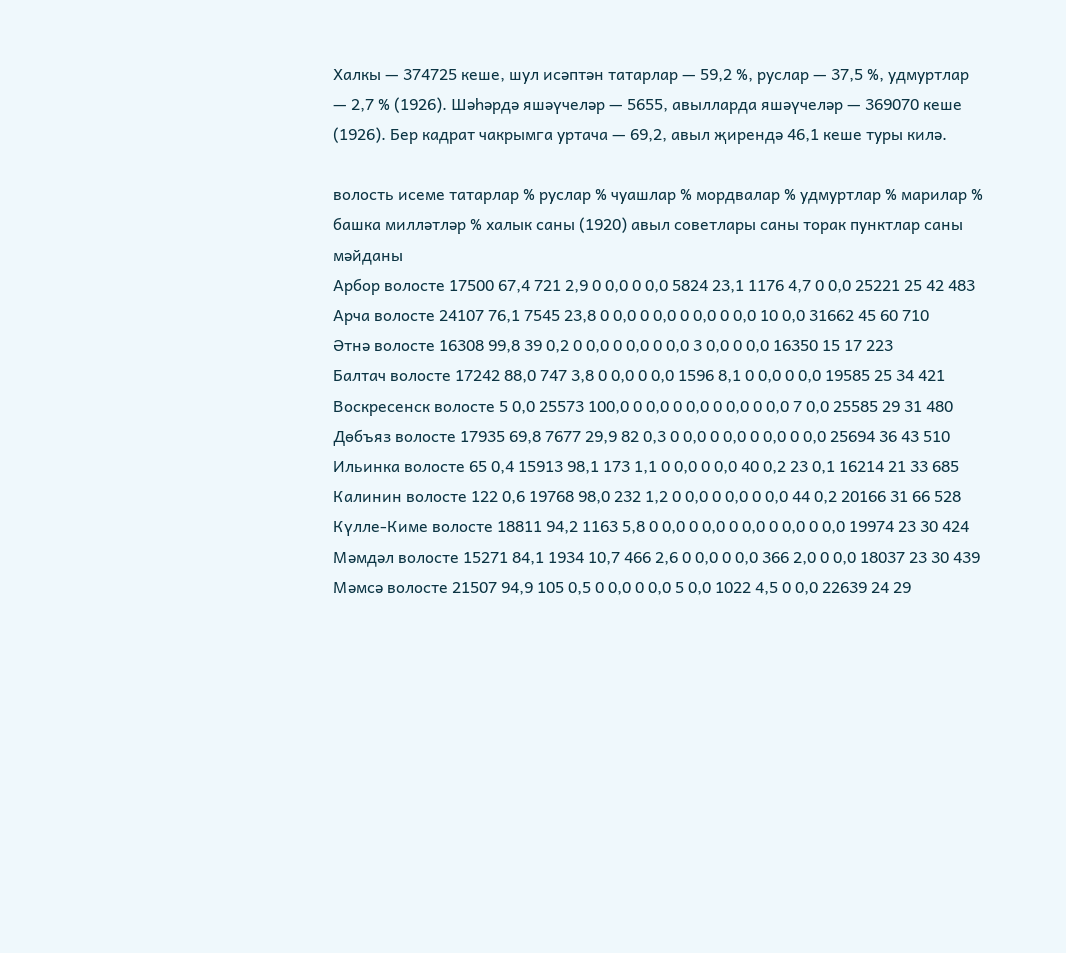Халкы — 374725 кеше, шул исәптән татарлар — 59,2 %, руслар — 37,5 %, удмуртлар — 2,7 % (1926). Шәһәрдә яшәүчеләр — 5655, авылларда яшәүчеләр — 369070 кеше (1926). Бер кадрат чакрымга уртача — 69,2, авыл җирендә 46,1 кеше туры килә.

волость исеме татарлар % руслар % чуашлар % мордвалар % удмуртлар % марилар % башка милләтләр % халык саны (1920) авыл советлары саны торак пунктлар саны мәйданы
Арбор волосте 17500 67,4 721 2,9 0 0,0 0 0,0 5824 23,1 1176 4,7 0 0,0 25221 25 42 483
Арча волосте 24107 76,1 7545 23,8 0 0,0 0 0,0 0 0,0 0 0,0 10 0,0 31662 45 60 710
Әтнә волосте 16308 99,8 39 0,2 0 0,0 0 0,0 0 0,0 3 0,0 0 0,0 16350 15 17 223
Балтач волосте 17242 88,0 747 3,8 0 0,0 0 0,0 1596 8,1 0 0,0 0 0,0 19585 25 34 421
Воскресенск волосте 5 0,0 25573 100,0 0 0,0 0 0,0 0 0,0 0 0,0 7 0,0 25585 29 31 480
Дөбъяз волосте 17935 69,8 7677 29,9 82 0,3 0 0,0 0 0,0 0 0,0 0 0,0 25694 36 43 510
Ильинка волосте 65 0,4 15913 98,1 173 1,1 0 0,0 0 0,0 40 0,2 23 0,1 16214 21 33 685
Калинин волосте 122 0,6 19768 98,0 232 1,2 0 0,0 0 0,0 0 0,0 44 0,2 20166 31 66 528
Күлле-Киме волосте 18811 94,2 1163 5,8 0 0,0 0 0,0 0 0,0 0 0,0 0 0,0 19974 23 30 424
Мәмдәл волосте 15271 84,1 1934 10,7 466 2,6 0 0,0 0 0,0 366 2,0 0 0,0 18037 23 30 439
Мәмсә волосте 21507 94,9 105 0,5 0 0,0 0 0,0 5 0,0 1022 4,5 0 0,0 22639 24 29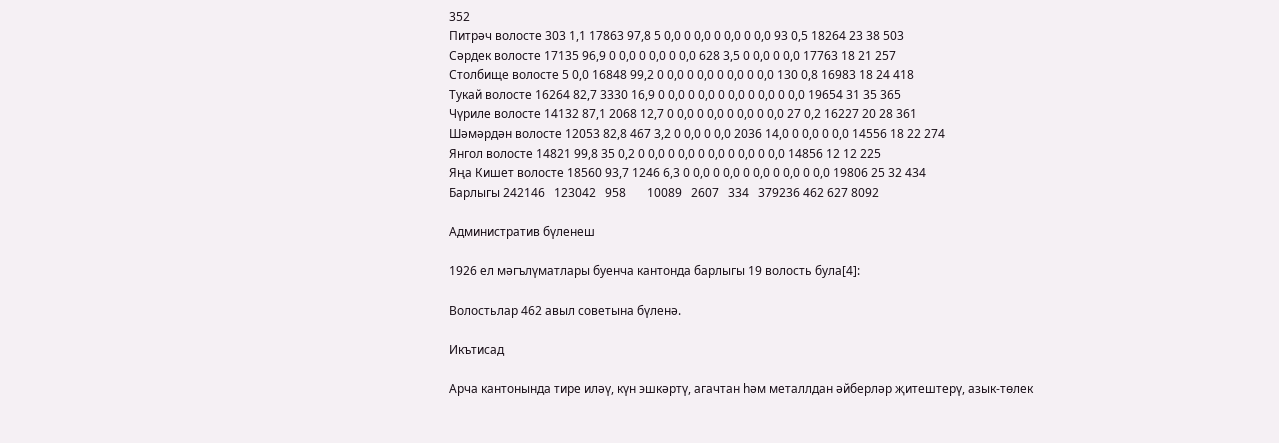352
Питрәч волосте 303 1,1 17863 97,8 5 0,0 0 0,0 0 0,0 0 0,0 93 0,5 18264 23 38 503
Сәрдек волосте 17135 96,9 0 0,0 0 0,0 0 0,0 628 3,5 0 0,0 0 0,0 17763 18 21 257
Столбище волосте 5 0,0 16848 99,2 0 0,0 0 0,0 0 0,0 0 0,0 130 0,8 16983 18 24 418
Тукай волосте 16264 82,7 3330 16,9 0 0,0 0 0,0 0 0,0 0 0,0 0 0,0 19654 31 35 365
Чүриле волосте 14132 87,1 2068 12,7 0 0,0 0 0,0 0 0,0 0 0,0 27 0,2 16227 20 28 361
Шәмәрдән волосте 12053 82,8 467 3,2 0 0,0 0 0,0 2036 14,0 0 0,0 0 0,0 14556 18 22 274
Янгол волосте 14821 99,8 35 0,2 0 0,0 0 0,0 0 0,0 0 0,0 0 0,0 14856 12 12 225
Яңа Кишет волосте 18560 93,7 1246 6,3 0 0,0 0 0,0 0 0,0 0 0,0 0 0,0 19806 25 32 434
Барлыгы 242146   123042   958       10089   2607   334   379236 462 627 8092

Административ бүленеш

1926 ел мәгълүматлары буенча кантонда барлыгы 19 волость була[4]:

Волостьлар 462 авыл советына бүленә.

Икътисад

Арча кантонында тире иләү, күн эшкәртү, агачтан һәм металлдан әйберләр җитештерү, азык-төлек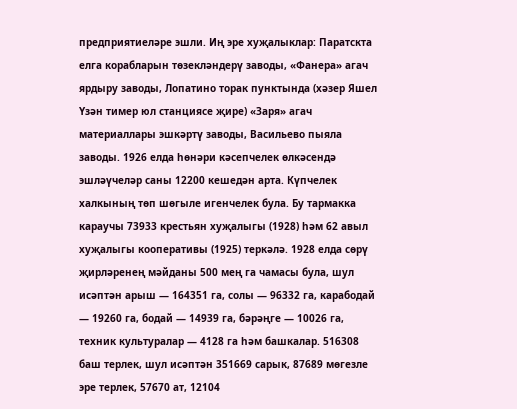предприятиеләре эшли. Иң эре хуҗалыклар: Паратскта елга корабларын төзекләндерү заводы, «Фанера» агач ярдыру заводы, Лопатино торак пунктында (хәзер Яшел Үзән тимер юл станциясе җире) «Заря» агач материаллары эшкәртү заводы, Васильево пыяла заводы. 1926 елда һөнәри кәсепчелек өлкәсендә эшләүчеләр саны 12200 кешедән арта. Күпчелек халкының төп шөгыле игенчелек була. Бу тармакка караучы 73933 крестьян хуҗалыгы (1928) һәм 62 авыл хуҗалыгы кооперативы (1925) теркәлә. 1928 елда сөрү җирләренең мәйданы 500 мең га чамасы була, шул исәптән арыш — 164351 га, солы — 96332 га, карабодай — 19260 га, бодай — 14939 га, бәрәңге — 10026 га, техник культуралар — 4128 га һәм башкалар. 516308 баш терлек, шул исәптән 351669 сарык, 87689 мөгезле эре терлек, 57670 ат, 12104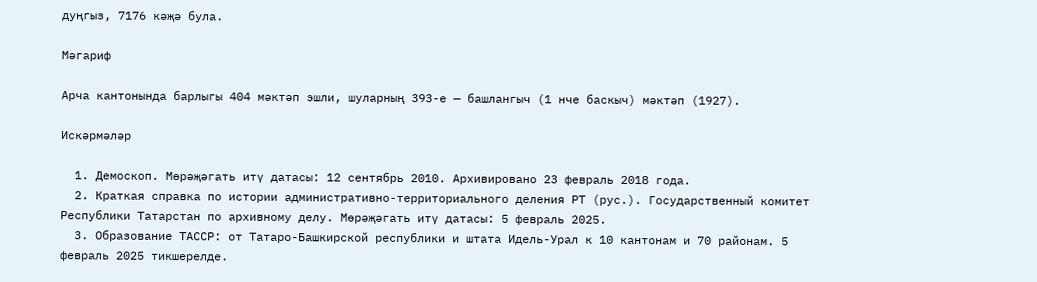дуңгыз, 7176 кәҗә була.

Мәгариф

Арча кантонында барлыгы 404 мәктәп эшли, шуларның 393-е — башлангыч (1 нче баскыч) мәктәп (1927).

Искәрмәләр

  1. Демоскоп. Мөрәҗәгать итү датасы: 12 сентябрь 2010. Архивировано 23 февраль 2018 года.
  2. Краткая справка по истории административно-территориального деления РТ (рус.). Государственный комитет Республики Татарстан по архивному делу. Мөрәҗәгать итү датасы: 5 февраль 2025.
  3. Образование ТАССР: от Татаро-Башкирской республики и штата Идель-Урал к 10 кантонам и 70 районам. 5 февраль 2025 тикшерелде.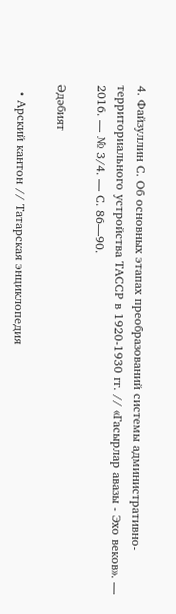4. Файзуллин С. Об основных этапах преобразований системы административно-территориального устройства ТАССР в 1920-1930 гг. // «Гасырлар авазы - Эхо веков». — 2016. — № 3/4. — С. 86—90.

Әдәбият

  • Арский кантон // Татарская энциклопедия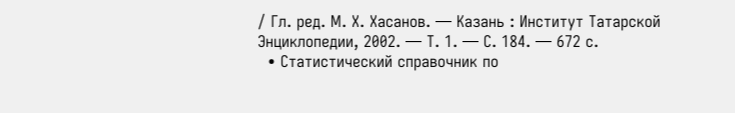/ Гл. ред. М. Х. Хасанов. — Казань : Институт Татарской Энциклопедии, 2002. — Т. 1. — С. 184. — 672 с.
  • Статистический справочник по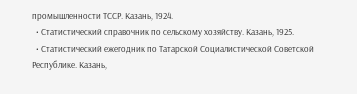промышленности ТССР. Казань, 1924.
  • Статистический справочник по сельскому хозяйству. Казань, 1925.
  • Статистический ежегодник по Татарской Социалистической Советской Республике. Казань,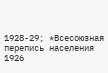1928-29; *Всесоюзная перепись населения 1926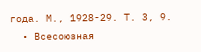года. М., 1928-29. Т. 3, 9.
  • Всесоюзная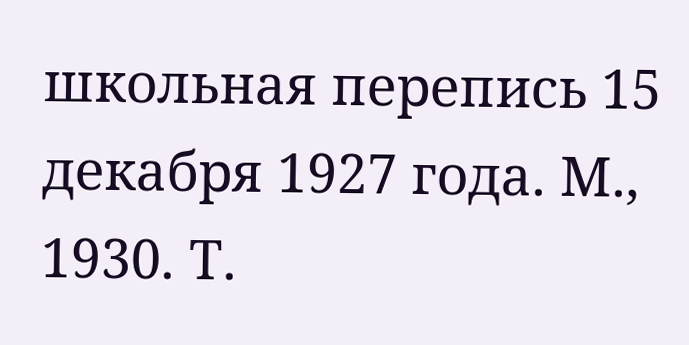школьная перепись 15 декабря 1927 года. М., 1930. Т.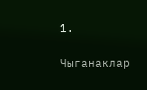1.

Чыганаклар